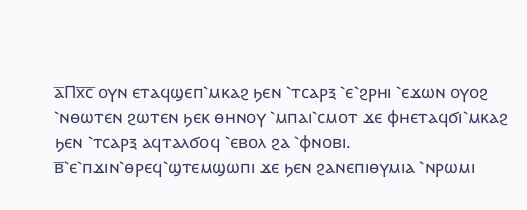ⲁ̅Ⲡⲭ̅ⲥ̅ ⲟⲩⲛ ⲉⲧⲁϥϣⲉⲡ⳿ⲙⲕⲁϩ ϧⲉⲛ ⳿ⲧⲥⲁⲣⲝ ⳿ⲉ⳿ϩⲣⲏⲓ ⳿ⲉϫⲱⲛ ⲟⲩⲟϩ ⳿ⲛⲑⲱⲧⲉⲛ ϩⲱⲧⲉⲛ ϧⲉⲕ ⲑⲏⲛⲟⲩ ⳿ⲙⲡⲁⲓ⳿ⲥⲙⲟⲧ ϫⲉ ⲫⲏⲉⲧⲁϥϭⲓ⳿ⲙⲕⲁϩ ϧⲉⲛ ⳿ⲧⲥⲁⲣⲝ ⲁϥⲧⲁⲗϭⲟϥ ⳿ⲉⲃⲟⲗ ϩⲁ ⳿ⲫⲛⲟⲃⲓ.
ⲃ̅⳿ⲉ⳿ⲡϫⲓⲛ⳿ⲑⲣⲉϥ⳿ϣⲧⲉⲙϣⲱⲡⲓ ϫⲉ ϧⲉⲛ ϩⲁⲛⲉⲡⲓⲑⲩⲙⲓⲁ ⳿ⲛⲣⲱⲙⲓ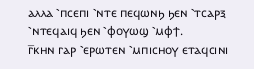ⲁⲗⲗⲁ ⳿ⲡⲥⲉⲡⲓ ⳿ⲛⲧⲉ ⲡⲉϥⲱⲛϧ ϧⲉⲛ ⳿ⲧⲥⲁⲣⲝ ⳿ⲛⲧⲉϥⲁⲓϥ ϧⲉⲛ ⳿ⲫⲟⲩⲱϣ ⳿ⲙⲫϯ.
ⲅ̅ⲕⲏⲛ ⲅⲁⲣ ⳿ⲉⲣⲱⲧⲉⲛ ⳿ⲙⲡⲓⲥⲏⲟⲩ ⲉⲧⲁϥⲥⲓⲛⲓ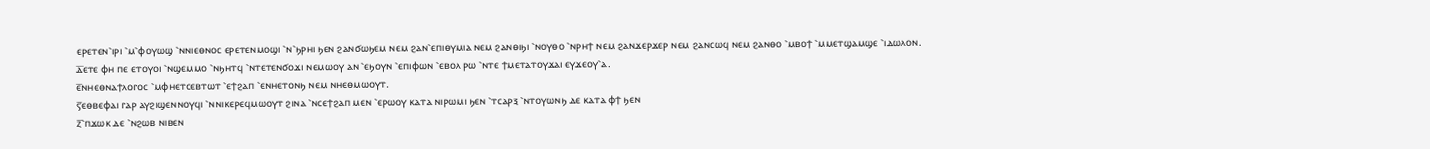ⲉⲣⲉⲧⲉⲛ⳿ⲓⲣⲓ ⳿ⲙ⳿ⲫⲟⲩⲱϣ ⳿ⲛⲛⲓⲉⲑⲛⲟⲥ ⲉⲣⲉⲧⲉⲛⲙⲟϣⲓ ⳿ⲛ⳿ϧⲣⲏⲓ ϧⲉⲛ ϩⲁⲛϭⲱϧⲉⲙ ⲛⲉⲙ ϩⲁⲛ⳿ⲉⲡⲓⲑⲩⲙⲓⲁ ⲛⲉⲙ ϩⲁⲛⲑⲓϧⲓ ⳿ⲛⲟⲩⲑⲟ ⳿ⲛⲣⲏϯ ⲛⲉⲙ ϩⲁⲛϫⲉⲣϫⲉⲣ ⲛⲉⲙ ϩⲁⲛⲥⲱϥ ⲛⲉⲙ ϩⲁⲛⲑⲟ ⳿ⲙⲃⲟϯ ⳿ⲙⲙⲉⲧϣⲁⲙϣⲉ ⳿ⲓⲇⲱⲗⲟⲛ.
ⲇ̅ⲉⲧⲉ ⲫⲏ ⲡⲉ ⲉⲧⲟⲩⲟⲓ ⳿ⲛϣⲉⲙⲙⲟ ⳿ⲛϧⲏⲧϥ ⳿ⲛⲧⲉⲧⲉⲛϭⲟϫⲓ ⲛⲉⲙⲱⲟⲩ ⲁⲛ ⳿ⲉϧⲟⲩⲛ ⳿ⲉⲡⲓⲫⲱⲛ ⳿ⲉⲃⲟⲗ ⲣⲱ ⳿ⲛⲧⲉ ϯⲙⲉⲧⲁⲧⲟⲩϫⲁⲓ ⲉⲩϫⲉⲟⲩ⳿ⲁ.
ⲉ̅ⲛⲏⲉⲑⲛⲁϯⲗⲟⲅⲟⲥ ⳿ⲙⲫⲏⲉⲧⲥⲉⲃⲧⲱⲧ ⳿ⲉϯϩⲁⲡ ⳿ⲉⲛⲏⲉⲧⲟⲛϧ ⲛⲉⲙ ⲛⲏⲉⲑⲙⲱⲟⲩⲧ.
ⲋ̅ⲉⲑⲃⲉⲫⲁⲓ ⲅⲁⲣ ⲁⲩϩⲓϣⲉⲛⲛⲟⲩϥⲓ ⳿ⲛⲛⲓⲕⲉⲣⲉϥⲙⲱⲟⲩⲧ ϩⲓⲛⲁ ⳿ⲛⲥⲉϯϩⲁⲡ ⲙⲉⲛ ⳿ⲉⲣⲱⲟⲩ ⲕⲁⲧⲁ ⲛⲓⲣⲱⲙⲓ ϧⲉⲛ ⳿ⲧⲥⲁⲣⲝ ⳿ⲛⲧⲟⲩⲱⲛϧ ⲇⲉ ⲕⲁⲧⲁ ⲫϯ ϧⲉⲛ
ⲍ̅⳿ⲡϫⲱⲕ ⲇⲉ ⳿ⲛϩⲱⲃ ⲛⲓⲃⲉⲛ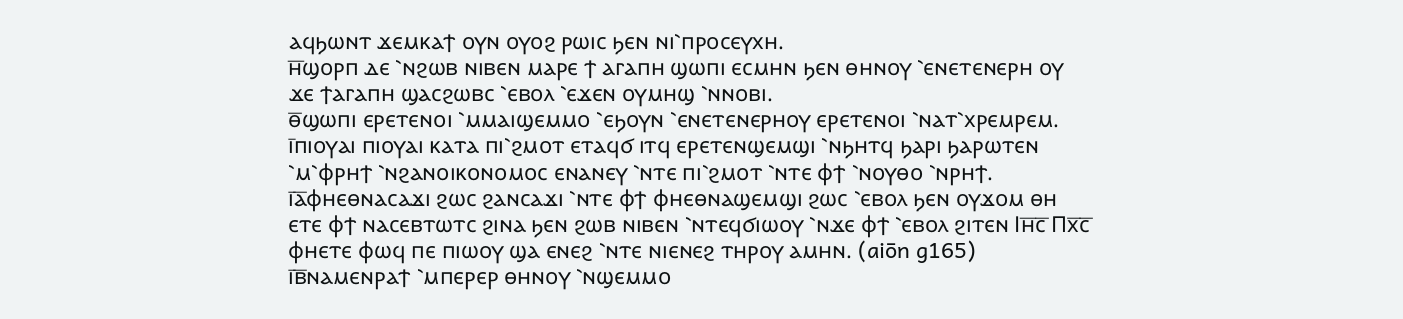ⲁϥϧⲱⲛⲧ ϫⲉⲙⲕⲁϯ ⲟⲩⲛ ⲟⲩⲟϩ ⲣⲱⲓⲥ ϧⲉⲛ ⲛⲓ⳿ⲡⲣⲟⲥⲉⲩⲭⲏ.
ⲏ̅ϣⲟⲣⲡ ⲇⲉ ⳿ⲛϩⲱⲃ ⲛⲓⲃⲉⲛ ⲙⲁⲣⲉ ϯ ⲁⲅⲁⲡⲏ ϣⲱⲡⲓ ⲉⲥⲙⲏⲛ ϧⲉⲛ ⲑⲏⲛⲟⲩ ⳿ⲉⲛⲉⲧⲉⲛⲉⲣⲏ ⲟⲩ ϫⲉ ϯⲁⲅⲁⲡⲏ ϣⲁⲥϩⲱⲃⲥ ⳿ⲉⲃⲟⲗ ⳿ⲉϫⲉⲛ ⲟⲩⲙⲏϣ ⳿ⲛⲛⲟⲃⲓ.
ⲑ̅ϣⲱⲡⲓ ⲉⲣⲉⲧⲉⲛⲟⲓ ⳿ⲙⲙⲁⲓϣⲉⲙⲙⲟ ⳿ⲉϧⲟⲩⲛ ⳿ⲉⲛⲉⲧⲉⲛⲉⲣⲏⲟⲩ ⲉⲣⲉⲧⲉⲛⲟⲓ ⳿ⲛⲁⲧ⳿ⲭⲣⲉⲙⲣⲉⲙ.
ⲓ̅ⲡⲓⲟⲩⲁⲓ ⲡⲓⲟⲩⲁⲓ ⲕⲁⲧⲁ ⲡⲓ⳿ϩⲙⲟⲧ ⲉⲧⲁϥϭ ⲓⲧϥ ⲉⲣⲉⲧⲉⲛϣⲉⲙϣⲓ ⳿ⲛϧⲏⲧϥ ϧⲁⲣⲓ ϧⲁⲣⲱⲧⲉⲛ ⳿ⲙ⳿ⲫⲣⲏϯ ⳿ⲛϩⲁⲛⲟⲓⲕⲟⲛⲟⲙⲟⲥ ⲉⲛⲁⲛⲉⲩ ⳿ⲛⲧⲉ ⲡⲓ⳿ϩⲙⲟⲧ ⳿ⲛⲧⲉ ⲫϯ ⳿ⲛⲟⲩⲑⲟ ⳿ⲛⲣⲏϯ.
ⲓ̅ⲁ̅ⲫⲏⲉⲑⲛⲁⲥⲁϫⲓ ϩⲱⲥ ϩⲁⲛⲥⲁϫⲓ ⳿ⲛⲧⲉ ⲫϯ ⲫⲏⲉⲑⲛⲁϣⲉⲙϣⲓ ϩⲱⲥ ⳿ⲉⲃⲟⲗ ϧⲉⲛ ⲟⲩϫⲟⲙ ⲑⲏ ⲉⲧⲉ ⲫϯ ⲛⲁⲥⲉⲃⲧⲱⲧⲥ ϩⲓⲛⲁ ϧⲉⲛ ϩⲱⲃ ⲛⲓⲃⲉⲛ ⳿ⲛⲧⲉϥϭⲓⲱⲟⲩ ⳿ⲛϫⲉ ⲫϯ ⳿ⲉⲃⲟⲗ ϩⲓⲧⲉⲛ Ⲓⲏ̅ⲥ̅ Ⲡⲭ̅ⲥ̅ ⲫⲏⲉⲧⲉ ⲫⲱϥ ⲡⲉ ⲡⲓⲱⲟⲩ ϣⲁ ⲉⲛⲉϩ ⳿ⲛⲧⲉ ⲛⲓⲉⲛⲉϩ ⲧⲏⲣⲟⲩ ⲁⲙⲏⲛ. (aiōn g165)
ⲓ̅ⲃ̅ⲛⲁⲙⲉⲛⲣⲁϯ ⳿ⲙⲡⲉⲣⲉⲣ ⲑⲏⲛⲟⲩ ⳿ⲛϣⲉⲙⲙⲟ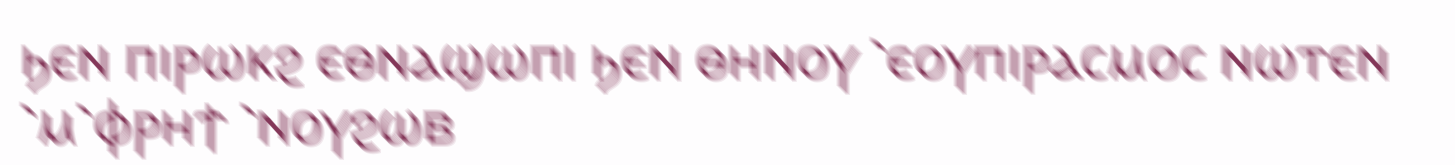ϧⲉⲛ ⲡⲓⲣⲱⲕϩ ⲉⲑⲛⲁϣⲱⲡⲓ ϧⲉⲛ ⲑⲏⲛⲟⲩ ⳿ⲉⲟⲩⲡⲓⲣⲁⲥⲙⲟⲥ ⲛⲱⲧⲉⲛ ⳿ⲙ⳿ⲫⲣⲏϯ ⳿ⲛⲟⲩϩⲱⲃ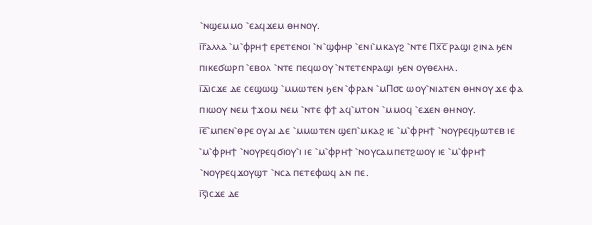⳿ⲛϣⲉⲙⲙⲟ ⳿ⲉⲁϥϫⲉⲙ ⲑⲏⲛⲟⲩ.
ⲓ̅ⲅ̅ⲁⲗⲗⲁ ⳿ⲙ⳿ⲫⲣⲏϯ ⲉⲣⲉⲧⲉⲛⲟⲓ ⳿ⲛ⳿ϣⲫⲏⲣ ⳿ⲉⲛⲓ⳿ⲙⲕⲁⲩϩ ⳿ⲛⲧⲉ Ⲡⲭ̅ⲥ̅ ⲣⲁϣⲓ ϩⲓⲛⲁ ϧⲉⲛ ⲡⲓⲕⲉϭⲱⲣⲡ ⳿ⲉⲃⲟⲗ ⳿ⲛⲧⲉ ⲡⲉϥⲱⲟⲩ ⳿ⲛⲧⲉⲧⲉⲛⲣⲁϣⲓ ϧⲉⲛ ⲟⲩⲑⲉⲗⲏⲗ.
ⲓ̅ⲇ̅ⲓⲥϫⲉ ⲇⲉ ⲥⲉϣⲱϣ ⳿ⲙⲙⲱⲧⲉⲛ ϧⲉⲛ ⳿ⲫⲣⲁⲛ ⳿ⲙⲠ⳪ ⲱⲟⲩ⳿ⲛⲓⲁⲧⲉⲛ ⲑⲏⲛⲟⲩ ϫⲉ ⲫⲁ ⲡⲓⲱⲟⲩ ⲛⲉⲙ ϯϫⲟⲙ ⲛⲉⲙ ⳿ⲛⲧⲉ ⲫϯ ⲁϥ⳿ⲙⲧⲟⲛ ⳿ⲙⲙⲟϥ ⳿ⲉϫⲉⲛ ⲑⲏⲛⲟⲩ.
ⲓ̅ⲉ̅⳿ⲙⲡⲉⲛ⳿ⲑⲣⲉ ⲟⲩⲁⲓ ⲇⲉ ⳿ⲙⲙⲱⲧⲉⲛ ϣⲉⲡ⳿ⲙⲕⲁϩ ⲓⲉ ⳿ⲙ⳿ⲫⲣⲏϯ ⳿ⲛⲟⲩⲣⲉϥϧⲱⲧⲉⲃ ⲓⲉ ⳿ⲙ⳿ⲫⲣⲏϯ ⳿ⲛⲟⲩⲣⲉϥϭⲓⲟⲩ⳿ⲓ ⲓⲉ ⳿ⲙ⳿ⲫⲣⲏϯ ⳿ⲛⲟⲩⲥⲁⲙⲡⲉⲧϩⲱⲟⲩ ⲓⲉ ⳿ⲙ⳿ⲫⲣⲏϯ ⳿ⲛⲟⲩⲣⲉϥϫⲟⲩϣⲧ ⳿ⲛⲥⲁ ⲡⲉⲧⲉⲫⲱϥ ⲁⲛ ⲡⲉ.
ⲓ̅ⲋ̅ⲓⲥϫⲉ ⲇⲉ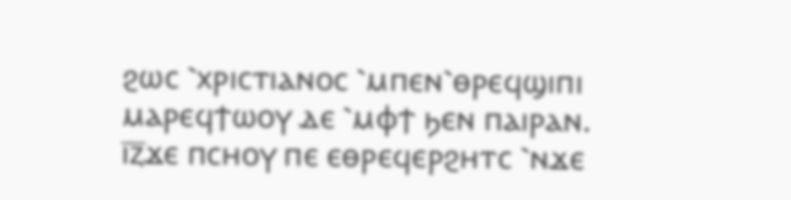ϩⲱⲥ ⳿ⲭⲣⲓⲥⲧⲓⲁⲛⲟⲥ ⳿ⲙⲡⲉⲛ⳿ⲑⲣⲉϥϣⲓⲡⲓ ⲙⲁⲣⲉϥϯⲱⲟⲩ ⲇⲉ ⳿ⲙⲫϯ ϧⲉⲛ ⲡⲁⲓⲣⲁⲛ.
ⲓ̅ⲍ̅ϫⲉ ⲡⲥⲏⲟⲩ ⲡⲉ ⲉⲑⲣⲉϥⲉⲣϩⲏⲧⲥ ⳿ⲛϫⲉ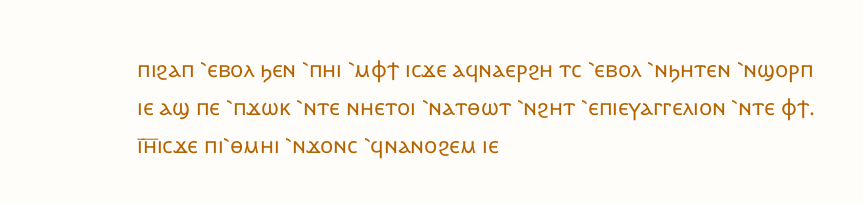ⲡⲓϩⲁⲡ ⳿ⲉⲃⲟⲗ ϧⲉⲛ ⳿ⲡⲏⲓ ⳿ⲙⲫϯ ⲓⲥϫⲉ ⲁϥⲛⲁⲉⲣϩⲏ ⲧⲥ ⳿ⲉⲃⲟⲗ ⳿ⲛϧⲏⲧⲉⲛ ⳿ⲛϣⲟⲣⲡ ⲓⲉ ⲁϣ ⲡⲉ ⳿ⲡϫⲱⲕ ⳿ⲛⲧⲉ ⲛⲏⲉⲧⲟⲓ ⳿ⲛⲁⲧⲑⲱⲧ ⳿ⲛϩⲏⲧ ⳿ⲉⲡⲓⲉⲩⲁⲅⲅⲉⲗⲓⲟⲛ ⳿ⲛⲧⲉ ⲫϯ.
ⲓ̅ⲏ̅ⲓⲥϫⲉ ⲡⲓ⳿ⲑⲙⲏⲓ ⳿ⲛϫⲟⲛⲥ ⳿ϥⲛⲁⲛⲟϩⲉⲙ ⲓⲉ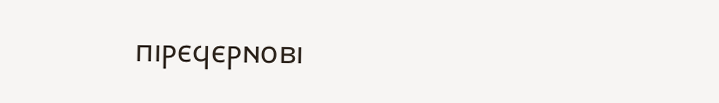ⲡⲓⲣⲉϥⲉⲣⲛⲟⲃⲓ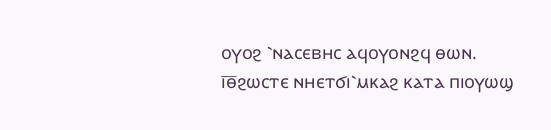ⲟⲩⲟϩ ⳿ⲛⲁⲥⲉⲃⲏⲥ ⲁϥⲟⲩⲟⲛϩϥ ⲑⲱⲛ.
ⲓ̅ⲑ̅ϩⲱⲥⲧⲉ ⲛⲏⲉⲧϭⲓ⳿ⲙⲕⲁϩ ⲕⲁⲧⲁ ⲡⲓⲟⲩⲱϣ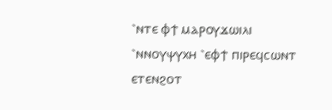⳿ⲛⲧⲉ ⲫϯ ⲙⲁⲣⲟⲩϫⲱⲓⲗⲓ ⳿ⲛⲛⲟⲩⲯⲩⲭⲏ ⳿ⲉⲫϯ ⲡⲓⲣⲉϥⲥⲱⲛⲧ ⲉⲧⲉⲛϩⲟⲧ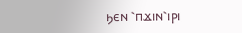ϧⲉⲛ ⳿ⲡϫⲓⲛ⳿ⲓⲣⲓ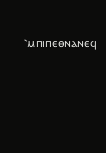⳿ⲙⲡⲓⲡⲉⲑⲛⲁⲛⲉϥ